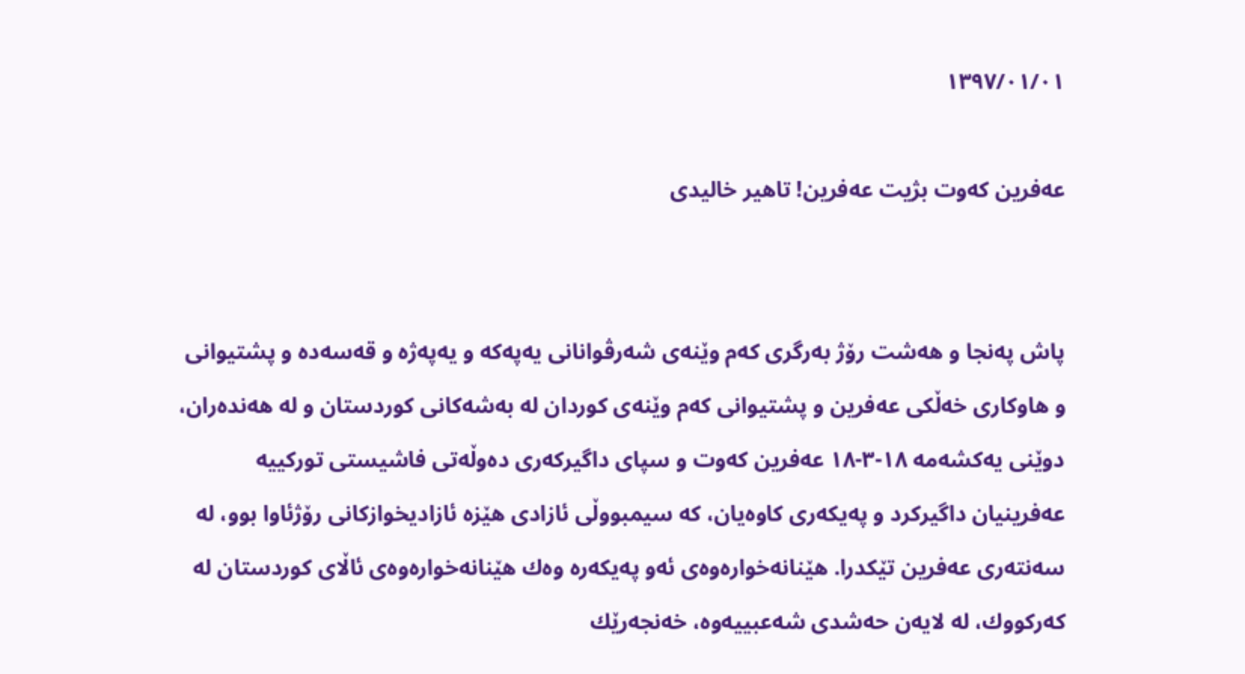۱۳۹۷/۰۱/۰۱

عه‌فرین كه‌وت بژیت عه‌فرین! تاهیر خالیدی


پاش په‌نجا و هه‌شت رۆژ به‌رگری كه‌م وێنه‌ی شه‌رڤوانانی یه‌په‌كه‌ و یه‌په‌ژه‌ و قه‌سه‌ده‌ و پشتیوانی و هاوكاری خه‌ڵكی عه‌فرین و پشتیوانی كه‌م وێنه‌ی كوردان له‌ به‌شه‌كانی كوردستان و له‌ هه‌نده‌ران، دوێنی یه‌كشه‌مه‌ ١٨-٣-١٨ عه‌فرین كه‌وت و سپای داگیركه‌ری ده‌وڵه‌تی فاشیستی توركییه‌ عه‌فرینیان داگیركرد و په‌یكه‌ری كاوه‌یان، كه سیمبووڵی ئازادی هێزه‌ ئازادیخوازكانی رۆژئاوا بوو، له‌ سه‌نته‌ری عه‌فرین تێكدرا. هێنانه‌خواره‌وه‌ی ئه‌و په‌یكه‌ره‌ وه‌ك هێنانه‌خواره‌وه‌ی ئاڵای كوردستان له‌ كه‌ركووك، له‌ لایه‌ن حه‌شدی شه‌عبییه‌وه،‌ خه‌نجه‌رێك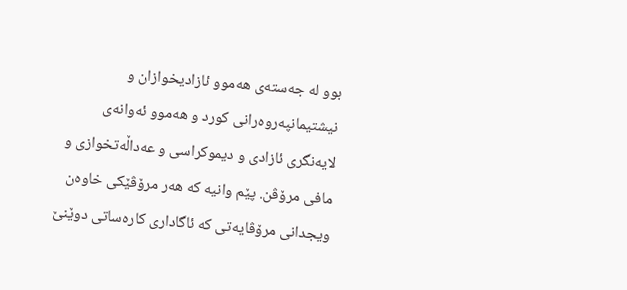بوو له‌ جه‌سته‌ی هه‌موو ئازادیخوازان و نیشتیمانپه‌روه‌رانی كورد و هه‌موو ئه‌وانه‌ی لایه‌نگری ئازادی و دیموكراسی و عه‌داڵه‌تخوازی و مافی مرۆڤن. پێم وانیه‌ كه‌ هه‌ر مرۆڤێكی خاوه‌ن ویجدانی مرۆڤایه‌تی كه‌ ئاگاداری كاره‌ساتی دوێنێ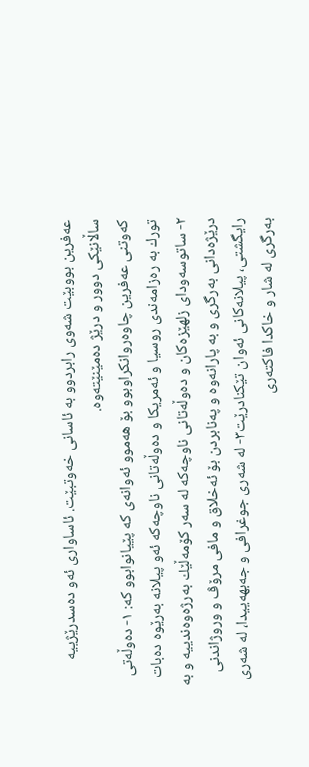عه‌فرین بووبێت شه‌وی رابردوو به‌ ئاسانی خه‌وتبێت. ئاساواری ئه‌و ده‌سدرێژییه‌ ساڵانێكی دوور و درێژ ده‌مێنێته‌وه‌.
كه‌وتنی عه‌فرین چاوه‌روانكراوبوو بۆ هه‌موو ئه‌وانه‌ی كه‌ پێیانوابوو كه‌: ١- ده‌وڵه‌تی تورك به‌ ره‌زامه‌ندی روسیا و ئه‌مریكا و ده‌وڵه‌تانی ناوچه‌كه‌ ئه‌و پیلانه‌ به‌رێوه‌ ده‌بات ٢- سا‌توسه‌ودای زلهێزه‌كان و ده‌وڵه‌تانی ناوچه‌كه‌ له‌ سه‌ر كۆمه‌ڵێك به‌رژه‌وه‌ندییه‌ و به‌ درێژه‌دانی به‌رگری و به‌ پارانه‌وه‌ و په‌نابردن بۆ ئه‌خلاق و مافی مرۆڤ و وروژاندنی رایگشتی، پیلانه‌كانی ئه‌وان تێكنادرێت٣- له‌ شه‌ری جوغرافی و جه‌بهه‌ییدا، له‌ شه‌ری به‌رگری له‌ شار و خاكدا فاكته‌ری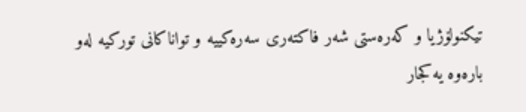تیكنولۆژیا و كه‌ره‌ستی شه‌ر فاكته‌ری سه‌ره‌كییه‌ و تواناكانی توركیه‌ له‌و باره‌وه‌ یه‌كجار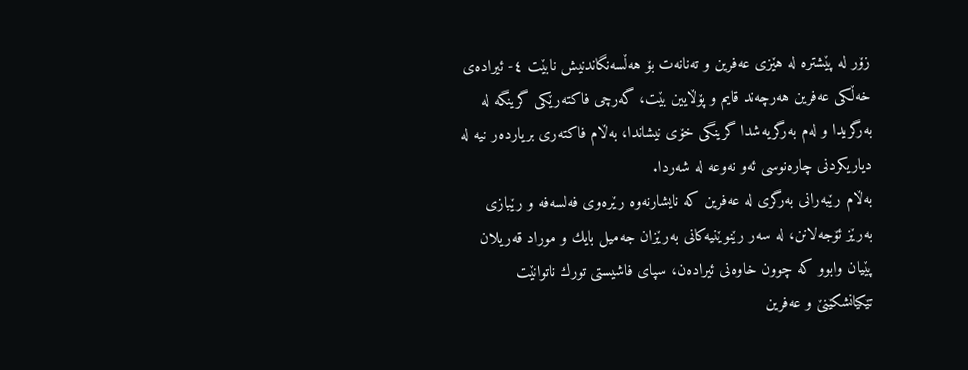زۆر له‌ پێشتره‌ له‌ هێزی عه‌فرین و ته‌نانه‌ت بۆ هه‌ڵسه‌نگاندنیش نابێت ٤- ئیراده‌ی خه‌ڵكی عه‌فرین هه‌رچه‌ند قایم و پۆڵایین بێت، گه‌رچی فاكته‌رێكی گرینگه‌ له‌ به‌رگریدا و له‌م به‌رگریه‌شدا گرینگی خۆی نیشاندا، به‌ڵام فاكته‌ری بریارده‌ر نیه‌ له‌ دیاریكردنی چاره‌نوسی ئه‌و نه‌وعه‌ له‌ شه‌ر‌دا.
به‌ڵام رێبه‌رانی به‌رگری له‌ عه‌فرین كه‌‌ نایشارنه‌وه‌ رێره‌وی فه‌لسه‌فه‌ و رێبازی به‌رێز ئۆجه‌لانن، له‌ سه‌ر رێنوێنیه‌كانی به‌رێزان جه‌میل بایك و موراد قه‌ریلان پێیان وابوو كه‌ چوون خاوه‌نی ئیراده‌ن، سپای فاشیستی تورك ناتوانێت تێكیانشكێنێ و عه‌فرین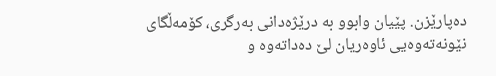ده‌پارێزن. پێیان وابوو به‌ درێژه‌دانی به‌رگری، كۆمه‌ڵگای نێونه‌ته‌وه‌یی ئاوه‌ریان لێ‌ ده‌داته‌وه‌ و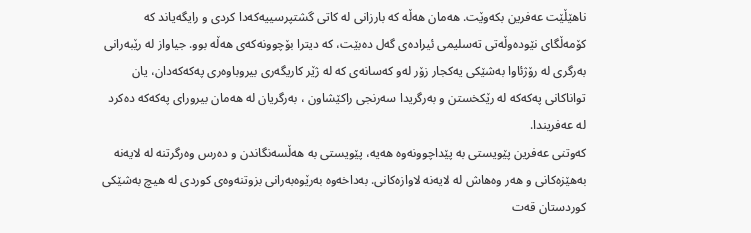ناهێڵێت عه‌فرین بكه‌وێت. هه‌مان هه‌ڵه‌ كه‌ بارزانی له‌ كاتی گشتپرسییه‌كه‌دا كردی و رایگه‌یاند كه‌ كۆمه‌ڵگای نێوده‌وڵه‌تی ته‌سلیمی ئیراده‌ی گه‌ل ده‌بێت، كه‌ دیترا بۆچوونه‌كه‌ی هه‌ڵه‌ بوو. جیاواز له‌ رێبه‌رانی به‌رگری له‌ رۆژئاوا به‌شێكی یه‌كجار زۆر له‌و كه‌سانه‌ی كه‌ له‌ ژێر كاریگه‌ری بیروباوه‌ری په‌كه‌كه‌دان، یان تواناكانی په‌كه‌كه‌ له‌ رێكخستن و به‌رگریدا سه‌رنجی راكێشاون ، به‌رگریان له‌ هه‌مان بیرورای په‌كه‌كه‌ ده‌كرد له‌ عه‌فریندا.
كه‌وتنی عه‌فرین پێویستی به‌ پێداچوونه‌وه‌ هه‌یه‌، پێویستی به‌ هه‌ڵسه‌نگاندن و ده‌رس وه‌رگرتنه‌ له‌ لایه‌نه‌ به‌هێزه‌كانی و هه‌ر وه‌هاش له‌ لایه‌نه‌ لاوازه‌كانی. به‌داخه‌وه‌ به‌رێوه‌به‌رانی بزوتنه‌وه‌ی كوردی له‌ هیچ به‌شێكی كوردستان قه‌ت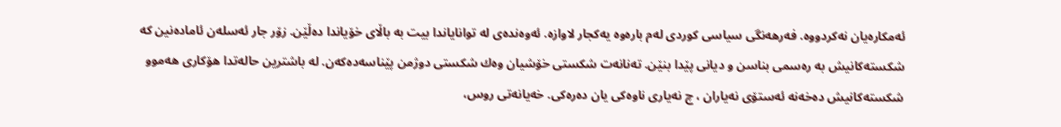ئه‌مكاره‌یان نه‌كردووه‌. فه‌رهه‌نگی سیاسی كوردی له‌م باره‌وه‌ یه‌كجار لاوازه‌. ئه‌وه‌نده‌ی له‌ توانایاندا بیت به‌ باڵای خۆیاندا ده‌ڵێن. زۆر جار ئه‌سله‌ن ئاماده‌نین كه‌ شكسته‌كانیش به‌ ره‌سمی بناسن و دیانی پێدا بنێن. ته‌نانه‌ت شكستی خۆشیان وه‌ك شكستی دوژمن پێناسه‌ده‌كه‌ن. له‌ باشترین حاله‌تدا هۆكاری هه‌موو شكسته‌كانیش ده‌خه‌نه‌ ئه‌ستۆی نه‌یاران ، چ نه‌یاری ناوه‌كی یان ده‌ره‌كی. خه‌یانه‌تی روس،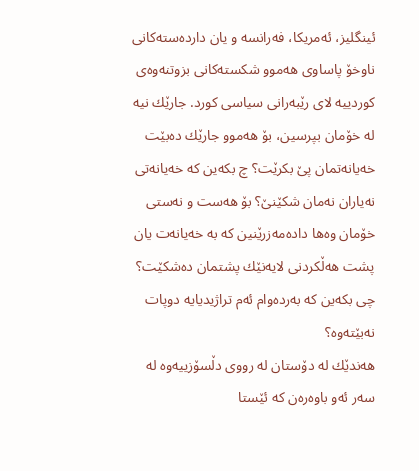ئینگلیز، ئه‌مریكا، فه‌رانسه‌ و یان دارده‌سته‌كانی ناوخۆ پاساوی هه‌موو شكسته‌كانی بزوتنه‌وه‌ی كوردییه‌ لای رێبه‌رانی سیاسی كورد. جارێك نیه‌ له‌ خۆمان بپرسین، بۆ هه‌موو جارێك ده‌بێت خه‌یانه‌تمان پێ بكرێت؟ چ بكه‌ین كه‌ خه‌یانه‌تی نه‌یاران نه‌مان شكێنێ؟ بۆ هه‌ست و نه‌ستی خۆمان وه‌ها داده‌مه‌زرێنین كه‌ به‌ خه‌یانه‌ت یان پشت هه‌ڵكردنی لایه‌نێك پشتمان ده‌شكێت؟ چی بكه‌ین كه‌ به‌رده‌وام ئه‌م تراژیدیایه‌ دوپات نه‌بێته‌وه‌؟
هه‌ندێك له‌ دۆستان له‌ رووی دڵسۆزییه‌وه‌ له‌ سه‌ر ئه‌و باوه‌ره‌ن كه‌ ئێستا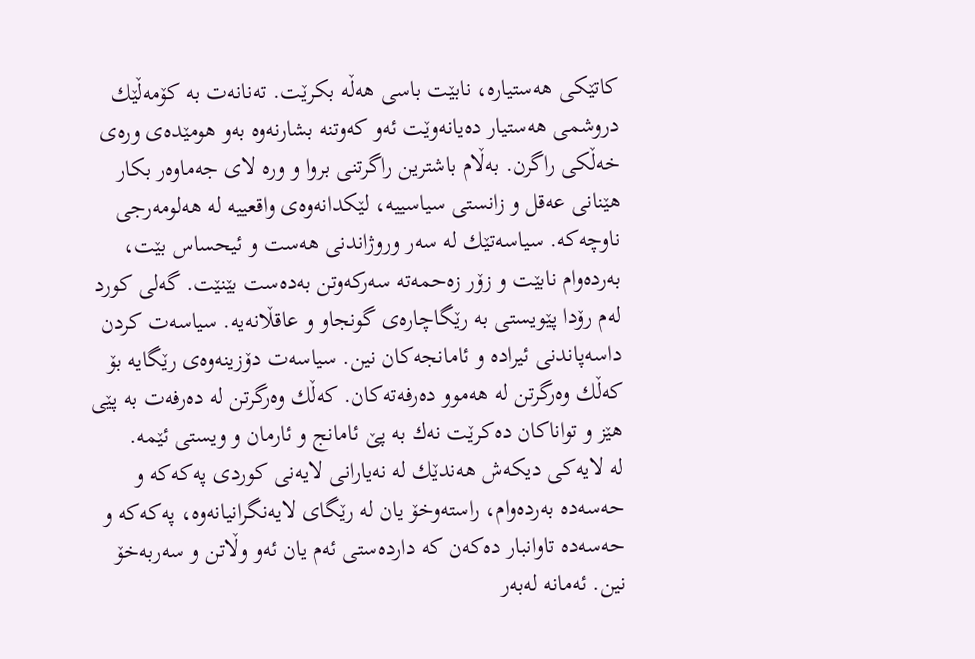كاتێكی هه‌ستیاره‌، نابێت باسی هه‌ڵه‌ بكرێت. ته‌نانه‌ت به‌ كۆمه‌ڵێك دروشمی هه‌ستیار ده‌یانه‌وێت ئه‌و كه‌وتنه‌ بشارنه‌وه‌ به‌و هومێده‌ی وره‌ی خه‌ڵكی راگرن. به‌ڵام باشترین راگرتنی بروا و وره‌ لای جه‌ماوه‌ر بكار هێنانی عه‌قل و زانستی سیاسییه‌‌، لێكدانه‌وه‌ی واقعییه‌ له‌ هه‌لومه‌رجی ناوچه‌كه‌. سیاسه‌تێك له‌ سه‌ر وروژاندنی هه‌ست و ئیحساس بێت، به‌رده‌وام نابێت و زۆر زه‌حمه‌ته‌ سه‌ركه‌وتن به‌ده‌ست بێنێت. گه‌لی كورد له‌م رۆدا پێویستی به‌ رێگاچاره‌ی گونجاو و عاقڵانه‌یه‌. سیاسه‌ت كردن داسه‌پاندنی ئیراده‌ و ئامانجه‌كان نین. سیاسه‌ت دۆزینه‌وه‌ی رێگایه‌ بۆ كه‌ڵك وه‌رگرتن له‌ هه‌موو ده‌رفه‌ته‌كان. كه‌ڵك وه‌رگرتن له‌ ده‌رفه‌ت به‌ پێی هێز و تواناكان ده‌كرێت نه‌ك به‌ پێ ئامانج و ئارمان و ویستی ئێمه‌.
له‌ لایه‌كی دیكه‌ش هه‌ندێك له‌ نه‌یارانی لایه‌نی كوردی په‌كه‌كه‌ و حه‌سه‌ده‌ به‌رده‌وام، راسته‌وخۆ یان له‌ رێگای لایه‌نگرانیانه‌وه‌، په‌كه‌كه‌ و حه‌سه‌ده‌ تاوانبار ده‌كه‌ن كه‌ دارده‌ستی ئه‌م یان ئه‌و وڵاتن و سه‌ربه‌خۆ نین. ئه‌مانه‌ له‌به‌ر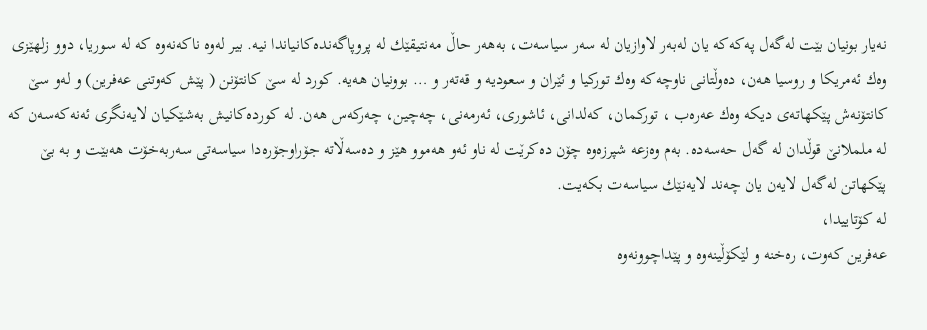نه‌یار بونیان بێت له‌گه‌ل په‌كه‌كه‌ یان له‌به‌ر لاوازیان له‌ سه‌ر سیاسه‌ت، به‌هه‌ر حاڵ مه‌نتیقێك له‌ پروپاگه‌نده‌كانیاندا نیه‌. بیر له‌وه‌ ناكه‌نه‌وه‌ كه‌ له‌ سوریا، دوو زلهێزی وه‌ك ئه‌مریكا و روسیا هه‌ن، ده‌وڵتانی ناوچه‌كه‌ وه‌ك توركیا و ئێران و سعودیه‌ و قه‌ته‌ر و … بوونیان هه‌یه‌. كورد له‌ سێ كانتۆنن ( پێش كه‌وتنی عه‌فرین) و له‌و سێ كانتۆنه‌ش‌ پێكهاته‌ی دیكه‌ وه‌ك عه‌ره‌ب ، توركمان، كه‌لدانی، ئاشوری، ئه‌رمه‌نی، چه‌چین، چه‌ركه‌س هه‌ن. له‌ كورده‌كانیش به‌شێكیان لایه‌نگری ئه‌نه‌كه‌سه‌ن كه‌ له‌ ململانێ قوڵدان له‌ گه‌ل حه‌سه‌ده‌. به‌م وه‌زعه‌ شپرزه‌وه‌ چۆن ده‌كرێت له‌ ناو ئه‌و هه‌موو هێز و ده‌سه‌ڵاته‌ جۆراوجۆره‌دا سیاسه‌تی سه‌ربه‌خۆت هه‌بێت و به‌ بێ پێكهاتن له‌گه‌ل لایه‌ن یان چه‌ند لایه‌نێك سیاسه‌ت بكه‌یت.
له‌ كۆتاییدا،
عه‌فرین كه‌وت، ره‌خنه‌ و لێكۆڵینه‌وه‌ و پێداچوونه‌وه‌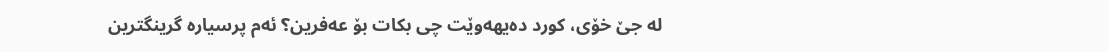له‌ جێ خۆی، كورد ده‌یهه‌وێت چی بكات بۆ عه‌فرین؟ ئه‌م پرسیاره‌ گرینگترین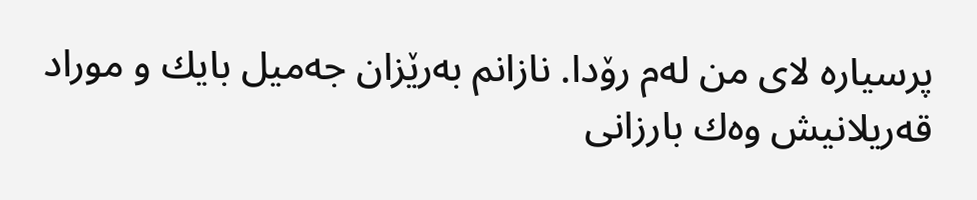پرسیاره‌ لای من له‌م رۆدا. نازانم به‌رێزان جه‌میل بایك و موراد قه‌ریلانیش وه‌ك بارزانی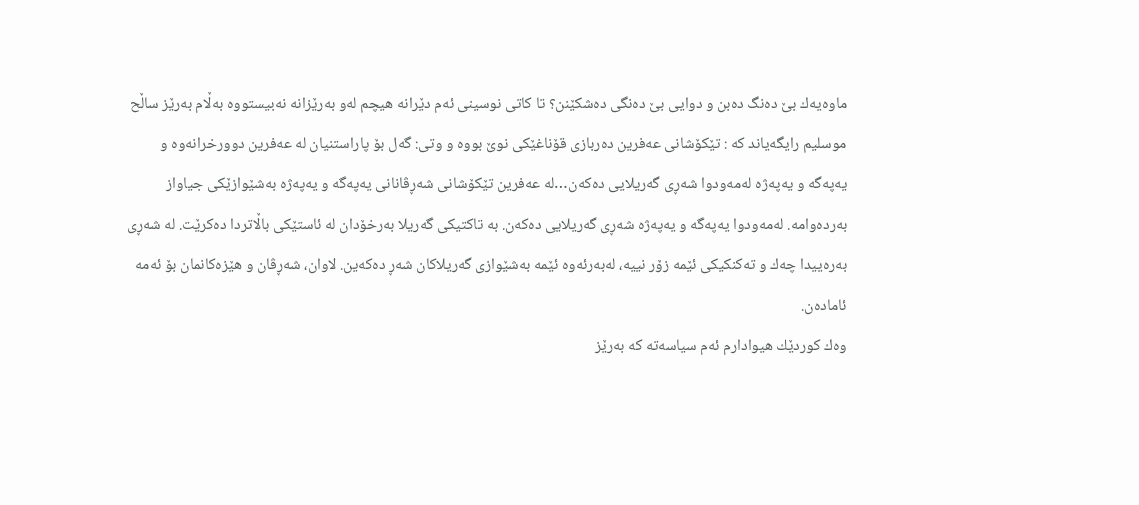ماوه‌یه‌ك بێ ده‌نگ ده‌بن و دوایی بێ ده‌نگی ده‌شكێنن؟ تا كاتی نوسینی ئه‌م دێرانه‌ هیچم له‌و به‌رێزانه‌ نه‌بیستووه‌ به‌ڵام به‌رێز ساڵح موسلیم رایگه‌یاند كه‌ : تێكۆشانی عه‌فرین ده‌ربازی قۆناغێكی نوێ بووه‌ و وتی: گه‌ل بۆ پاراستنیان له‌ عه‌فرین دوورخرانه‌وه‌ و یه‌په‌گه‌ و یه‌په‌ژه‌ له‌مه‌ودوا شه‌ڕی گه‌ریلایی ده‌كه‌ن…له‌ عه‌فرین تێكۆشانی شه‌ڕڤانانی یه‌په‌گه‌ و یه‌په‌ژه‌ به‌شێوازێكی جیاواز به‌رده‌وامه‌. له‌مه‌ودوا یه‌په‌گه‌ و یه‌په‌ژه‌ شه‌ڕی گه‌ریلایی ده‌كه‌ن. به‌ تاكتیكی گه‌ریلا به‌رخۆدان له‌ ئاستێكی باڵاتردا ده‌كرێت. له‌ شه‌ڕی به‌ره‌ییدا چه‌ك و ته‌كنكیكی ئێمه‌ زۆر نییه‌، له‌به‌رئه‌وه‌ ئێمه‌ به‌شێوازی گه‌ریلاكان شه‌ڕ ده‌كه‌ین. لاوان، شه‌ڕڤان و هێزه‌كانمان بۆ ئه‌مه‌ ئاماده‌ن.
وه‌ك كوردێك هیوادارم ئه‌م سیاسه‌ته‌ كه‌ به‌رێز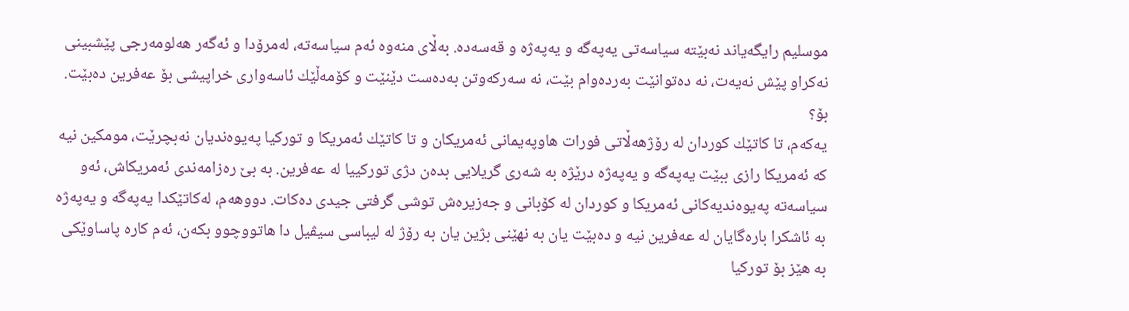موسلیم رایگه‌یاند نه‌بێته‌ سیاسه‌تی یه‌په‌گه‌ و یه‌په‌ژه‌ و قه‌سه‌ده‌. به‌ڵای منه‌وه‌ ئه‌م سیاسه‌ته‌، له‌مرۆدا و ئه‌گه‌ر هه‌لومه‌رجی پێشبینی نه‌كراو پێش نه‌یه‌ت، نه‌ ده‌توانێت به‌رده‌وام بێت، نه‌ سه‌ركه‌وتن به‌ده‌ست دێنێت و كۆمه‌ڵێك ئاسه‌واری خراپیشی بۆ عه‌فرین ده‌بێت. بۆ؟
یه‌كه‌م، تا كاتێك كوردان له‌ رۆژهه‌ڵاتی فورات هاوپه‌یمانی ئه‌مریكان و تا كاتێك ئه‌مریكا و توركیا په‌یوه‌ندیان نه‌بچرێت، مومكین نیه‌ كه‌ ئه‌مریكا رازی ببێت یه‌په‌گه‌ و یه‌په‌ژه‌ درێژه‌ به‌ شه‌ری گریلایی بده‌ن دژی توركییا له‌ عه‌فرین. به‌ بێ ره‌زامه‌ندی ئه‌مریكاش، ئه‌و سیاسه‌ته‌ په‌یوه‌ندیه‌كانی ئه‌مریكا و كوردان له‌ كۆبانی و جه‌زیره‌ش توشی گرفتی جیدی ده‌كات. دووهه‌م، له‌كاتێكدا یه‌په‌گه‌ و یه‌په‌ژه‌ به‌ ئاشكرا باره‌گایان له‌ عه‌فرین نیه‌ و ده‌بێت یان به‌ نهێنی بژین یان به‌ رۆژ له‌ لیباسی سیڤیل دا هاتووچوو بكه‌ن، ئه‌م كاره‌ پاساوێكی به‌ هێز بۆ توركیا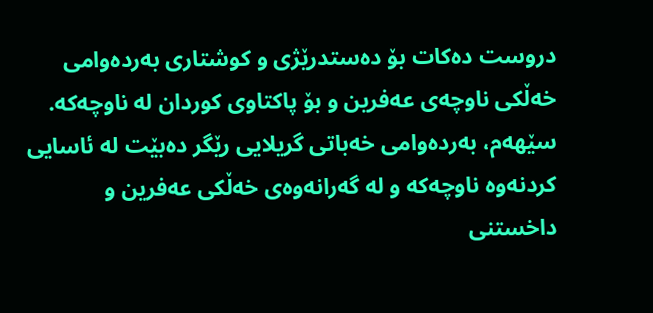دروست ده‌كات بۆ ده‌ستدرێژی و كوشتاری به‌رده‌وامی خه‌ڵكی ناوچه‌ی عه‌فرین و بۆ پاكتاوی كوردان له‌ ناوچه‌كه‌. سێهه‌م، به‌رده‌وامی خه‌باتی گریلایی رێگر ده‌بێت له‌ ئاسایی كردنه‌وه‌ ناوچه‌كه‌ و له‌ گه‌رانه‌وه‌ی خه‌ڵكی عه‌فرین و داخستنی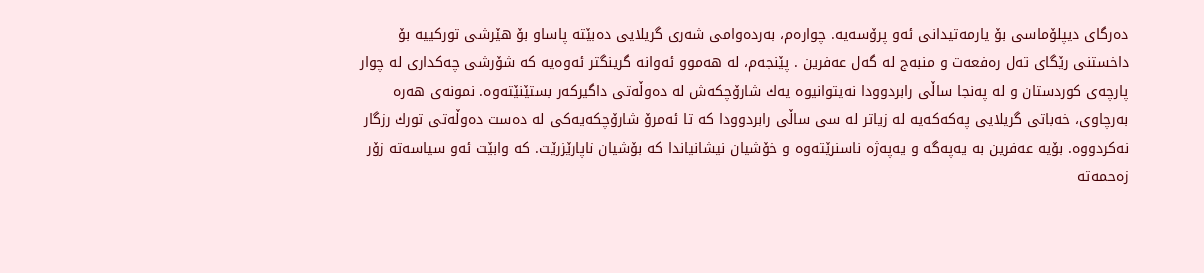ده‌رگای دیپلۆماسی بۆ یارمه‌تیدانی ئه‌و پرۆسه‌یه‌‌. چواره‌م، به‌رده‌وامی شه‌ری گریلایی ده‌بێته‌ پاساو بۆ هێرشی توركییه‌ بۆ داخستنی رێگای ته‌ل ره‌فعه‌ت و منبه‌ج له‌ گه‌ل عه‌فرین . پێنجه‌م، له‌ هه‌موو ئه‌وانه‌ گرینگتر ئه‌وه‌یه‌ كه‌ شۆرشی چه‌كداری له‌ چوار پارچه‌ی كوردستان و له‌ په‌نجا ساڵی رابردوودا نه‌یتوانیوه‌ یه‌ك شارۆچكه‌ش له‌ ده‌وڵه‌تی داگیركه‌ر بستێنێته‌وه‌. نمونه‌ی هه‌ره‌ به‌رچاوی، خه‌باتی گریلایی په‌كه‌كه‌یه‌ له‌ زیاتر له‌ سی ساڵی رابردوودا كه‌ تا ئه‌مرۆ شارۆچكه‌یه‌كی له‌ ده‌ست ده‌وڵه‌تی تورك رزگار نه‌كردووه‌. بۆیه‌ عه‌فرین به‌ یه‌په‌گه‌ و یه‌په‌ژه‌ ناسنرێته‌وه‌ و خۆشیان نیشانیاندا كه‌ بۆشیان ناپارێزرێت. كه‌ وابێت ئه‌و سیاسه‌ته‌ زۆر زه‌حمه‌ته‌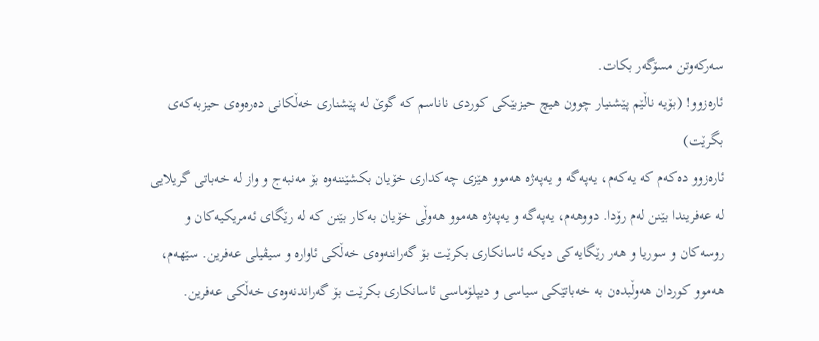سه‌ركه‌وتن مسۆگه‌ر بكات.
ئاره‌زوو! (بۆیه‌ ناڵێم پێشنیار چوون هیچ حیزبێكی كوردی ناناسم كه‌ گوێ له‌ پێشناری خه‌ڵكانی ده‌ره‌وه‌ی حیزبه‌كه‌ی بگرێت)
ئاره‌زوو ده‌كه‌م كه‌ یه‌كه‌م، یه‌په‌گه‌ و یه‌په‌ژه‌ هه‌موو هێزی چه‌كداری خۆیان بكشێننه‌وه‌ بۆ مه‌نبه‌ج و واز له‌ خه‌باتی گریلایی له‌ عه‌فریندا بێنن له‌م رۆدا. دووهه‌م، یه‌په‌گه‌ و یه‌په‌ژه‌ هه‌موو هه‌وڵی خۆیان به‌كار بێنن كه‌ له‌ رێگای ئه‌مریكیه‌كان و روسه‌كان و سوریا و هه‌ر رێگایه‌كی دیكه‌ ئاسانكاری بكرێت بۆ گه‌راننه‌وه‌ی خه‌ڵكی ئاواره‌ و سیڤیلی عه‌فرین. سێهه‌م، هه‌موو كوردان هه‌وڵبده‌ن به‌ خه‌باتێكی سیاسی و دیپلۆماسی ئاسانكاری بكرێت بۆ گه‌راندنه‌وه‌ی خه‌ڵكی عه‌فرین.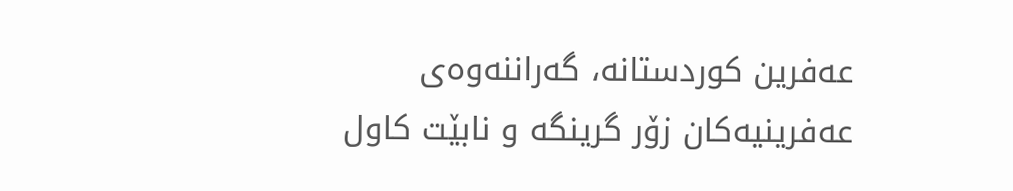عه‌فرین كوردستانه‌، گه‌راننه‌وه‌ی عه‌فرینیه‌كان زۆر گرینگه‌ و نابێت كاول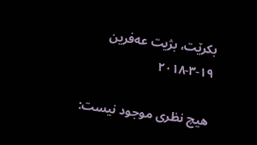بكرێت، بژیت عه‌فرین
١٩-٣-٢٠١٨

هیچ نظری موجود نیست: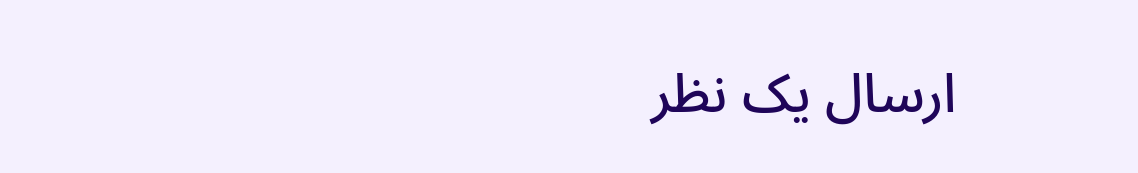ارسال یک نظر